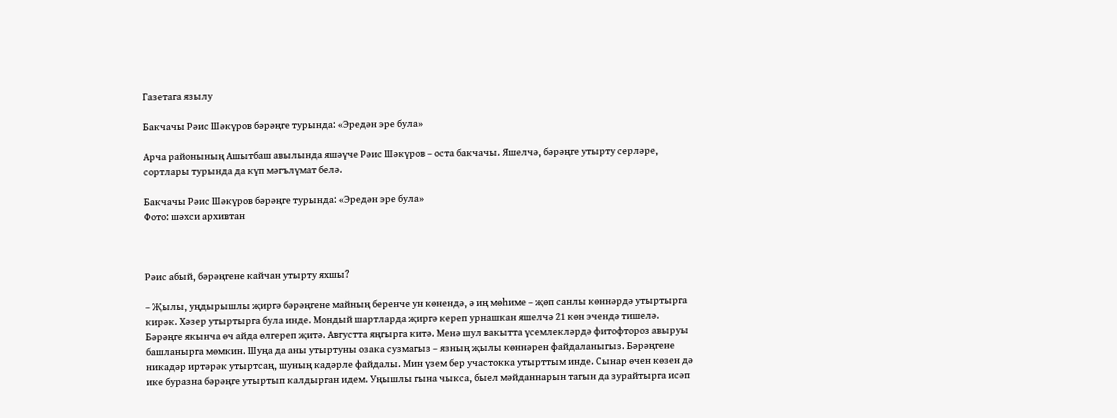Газетага язылу

Бакчачы Рәис Шәкүров бәрәңге турында: «Эредән эре була»

Арча районының Ашытбаш авылында яшәүче Рәис Шәкүров – оста бакчачы. Яшелчә, бәрәңге утырту серләре, сортлары турында да күп мәгълүмат белә.

Бакчачы Рәис Шәкүров бәрәңге турында: «Эредән эре була»
Фото: шәхси архивтан



Рәис абый, бәрәңгене кайчан утырту яхшы?

– Җылы, уңдырышлы җиргә бәрәңгене майның беренче ун көнендә, ә иң мөһиме – җөп санлы көннәрдә утыртырга кирәк. Хәзер утыртырга була инде. Мондый шартларда җиргә кереп урнашкан яшелчә 21 көн эчендә тишелә. Бәрәңге якынча өч айда өлгереп җитә. Августта яңгырга китә. Менә шул вакытта үсемлекләрдә фитофтороз авыруы башланырга мөмкин. Шуңа да аны утыртуны озака сузмагыз – язның җылы көннәрен файдаланыгыз. Бәрәңгене никадәр иртәрәк утыртсаң, шуның кадәрле файдалы. Мин үзем бер участокка утырттым инде. Сынар өчен көзен дә ике буразна бәрәңге утыртып калдырган идем. Уңышлы гына чыкса, быел мәйданнарын тагын да зурайтырга исәп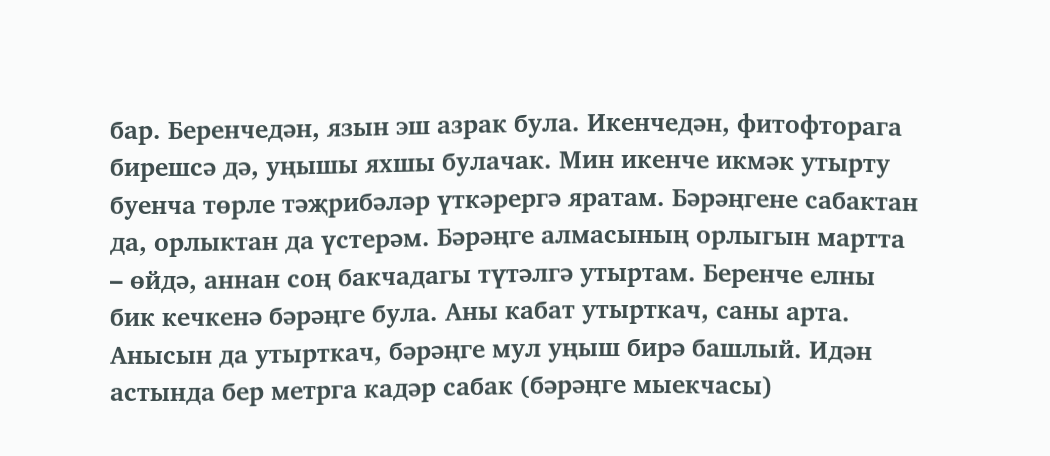бар. Беренчедән, язын эш азрак була. Икенчедән, фитофторага бирешсә дә, уңышы яхшы булачак. Мин икенче икмәк утырту буенча төрле тәҗрибәләр үткәрергә яратам. Бәрәңгене сабактан да, орлыктан да үстерәм. Бәрәңге алмасының орлыгын мартта – өйдә, аннан соң бакчадагы түтәлгә утыртам. Беренче елны бик кечкенә бәрәңге була. Аны кабат утырткач, саны арта. Анысын да утырткач, бәрәңге мул уңыш бирә башлый. Идән астында бер метрга кадәр сабак (бәрәңге мыекчасы)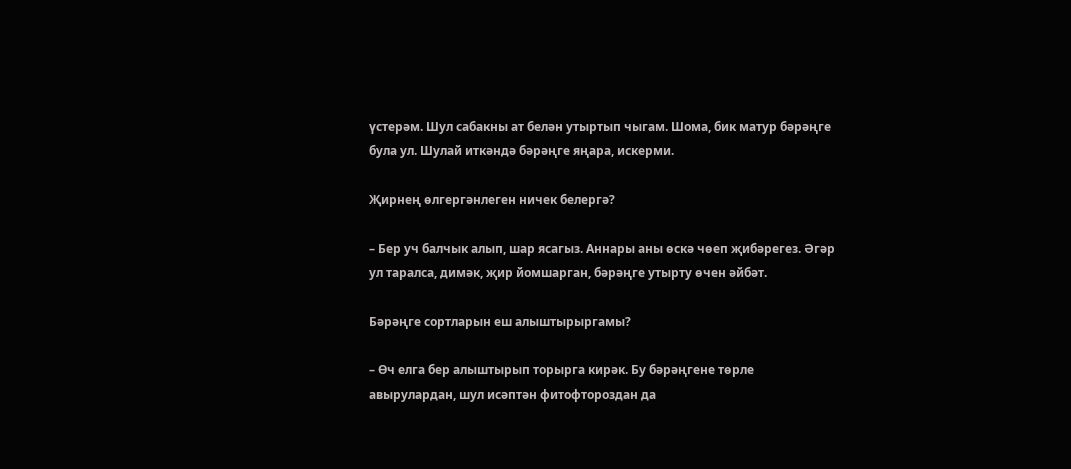үстерәм. Шул сабакны ат белән утыртып чыгам. Шома, бик матур бәрәңге була ул. Шулай иткәндә бәрәңге яңара, искерми.

Җирнең өлгергәнлеген ничек белергә?

– Бер уч балчык алып, шар ясагыз. Аннары аны өскә чөеп җибәрегез. Әгәр ул таралса, димәк, җир йомшарган, бәрәңге утырту өчен әйбәт.

Бәрәңге сортларын еш алыштырыргамы?

– Өч елга бер алыштырып торырга кирәк. Бу бәрәңгене төрле авырулардан, шул исәптән фитофтороздан да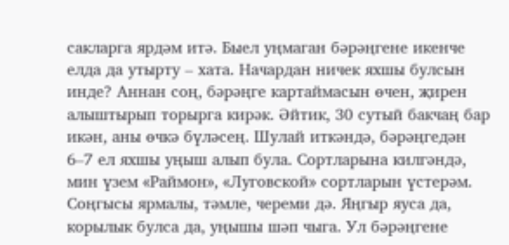сакларга ярдәм итә. Быел уңмаган бәрәңгене икенче елда да утырту – хата. Начардан ничек яхшы булсын инде? Аннан соң, бәрәңге картаймасын өчен, җирен алыштырып торырга кирәк. Әйтик, 30 сутый бакчаң бар икән, аны өчкә бүләсең. Шулай иткәндә, бәрәңгедән 6–7 ел яхшы уңыш алып була. Сортларына килгәндә, мин үзем «Раймон», «Луговской» сортларын үстерәм. Соңгысы ярмалы, тәмле, череми дә. Яңгыр яуса да, корылык булса да, уңышы шәп чыга. Ул бәрәңгене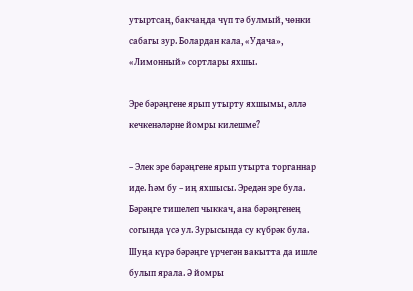утыртсаң, бакчаңда чүп тә булмый, чөнки сабагы зур. Болардан кала, «Удача», «Лимонный» сортлары яхшы.

Эре бәрәңгене ярып утырту яхшымы, әллә кечкенәләрне йомры килешме?

– Элек эре бәрәңгене ярып утырта торганнар иде. Һәм бу – иң яхшысы. Эредән эре була. Бәрәңге тишелеп чыккач, ана бәрәңгенең согында үсә ул. Зурысында су күбрәк була. Шуңа күрә бәрәңге үрчегән вакытта да ишле булып ярала. Ә йомры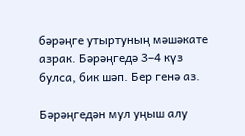бәрәңге утыртуның мәшәкате азрак. Бәрәңгедә 3–4 күз булса, бик шәп. Бер генә аз.

Бәрәңгедән мул уңыш алу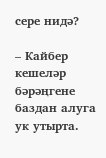сере нидә?

– Кайбер кешеләр бәрәңгене баздан алуга ук утырта.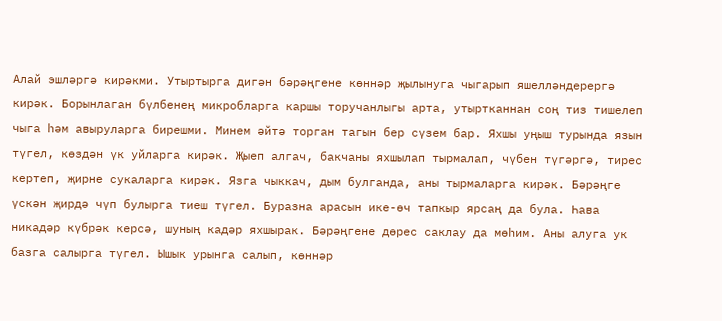Алай эшләргә кирәкми. Утыртырга дигән бәрәңгене көннәр җылынуга чыгарып яшелләндерергә кирәк. Борынлаган бүлбенең микробларга каршы торучанлыгы арта, утыртканнан соң тиз тишелеп чыга һәм авыруларга бирешми. Минем әйтә торган тагын бер сүзем бар. Яхшы уңыш турында язын түгел, көздән үк уйларга кирәк. Җыеп алгач, бакчаны яхшылап тырмалап, чүбен түгәргә, тирес кертеп, җирне сукаларга кирәк. Язга чыккач, дым булганда, аны тырмаларга кирәк. Бәрәңге үскән җирдә чүп булырга тиеш түгел. Буразна арасын ике-өч тапкыр ярсаң да була. Һава никадәр күбрәк керсә, шуның кадәр яхшырак. Бәрәңгене дөрес саклау да мөһим. Аны алуга ук базга салырга түгел. Ышык урынга салып, көннәр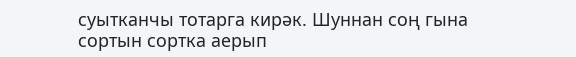суытканчы тотарга кирәк. Шуннан соң гына сортын сортка аерып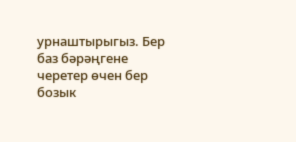урнаштырыгыз. Бер баз бәрәңгене черетер өчен бер бозык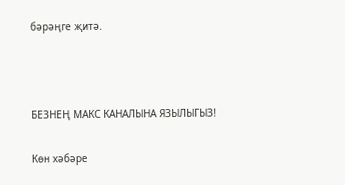бәрәңге җитә.



БЕЗНЕҢ МАКС КАНАЛЫНА ЯЗЫЛЫГЫЗ!

Көн хәбәре